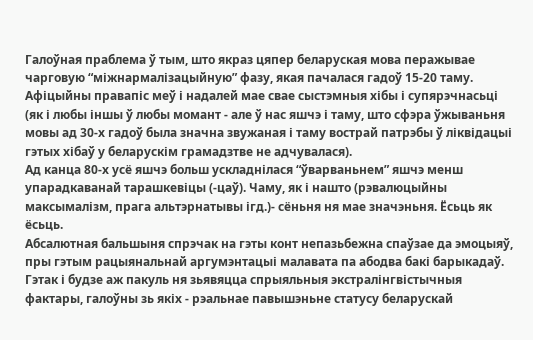Галоўная праблема ў тым, што якраз цяпер беларуская мова перажывае чарговую “міжнармалізацыйную” фазу, якая пачалася гадоў 15-20 таму.
Афіцыйны правапіс меў і надалей мае свае сыстэмныя хібы і супярэчнасьці (як і любы іншы ў любы момант - але ў нас яшчэ і таму, што сфэра ўжываньня мовы ад 30-х гадоў была значна звужаная і таму вострай патрэбы ў ліквідацыі гэтых хібаў у беларускім грамадзтве не адчувалася).
Ад канца 80-х усё яшчэ больш ускладнілася “ўварваньнем” яшчэ менш упарадкаванай тарашкевіцы (-цаў). Чаму, як і нашто (рэвалюцыйны максымалізм, прага альтэрнатывы ігд.)- сёньня ня мае значэньня. Ёсьць як ёсьць.
Абсалютная бальшыня спрэчак на гэты конт непазьбежна спаўзае да эмоцыяў, пры гэтым рацыянальнай аргумэнтацыі малавата па абодва бакі барыкадаў.
Гэтак і будзе аж пакуль ня зьявяцца спрыяльныя экстралінгвістычныя фактары, галоўны зь якіх - рэальнае павышэньне статусу беларускай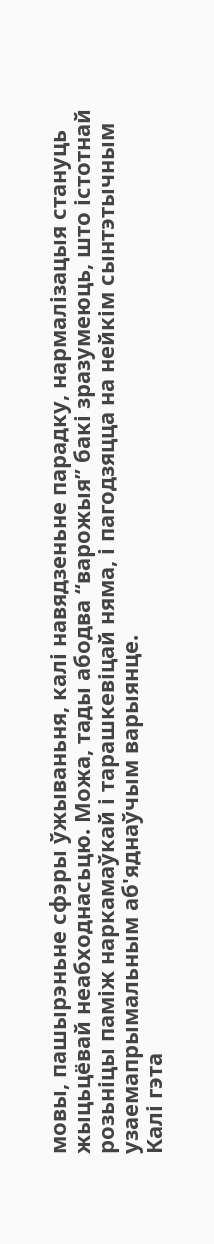мовы, пашырэньне сфэры ўжываньня, калі навядзеньне парадку, нармалізацыя стануць жыцьцёвай неабходнасьцю. Можа, тады абодва “варожыя” бакі зразумеюць, што істотнай розьніцы паміж наркамаўкай і тарашкевіцай няма, і пагодзяцца на нейкім сынтэтычным узаемапрымальным аб'яднаўчым варыянце.
Калі гэта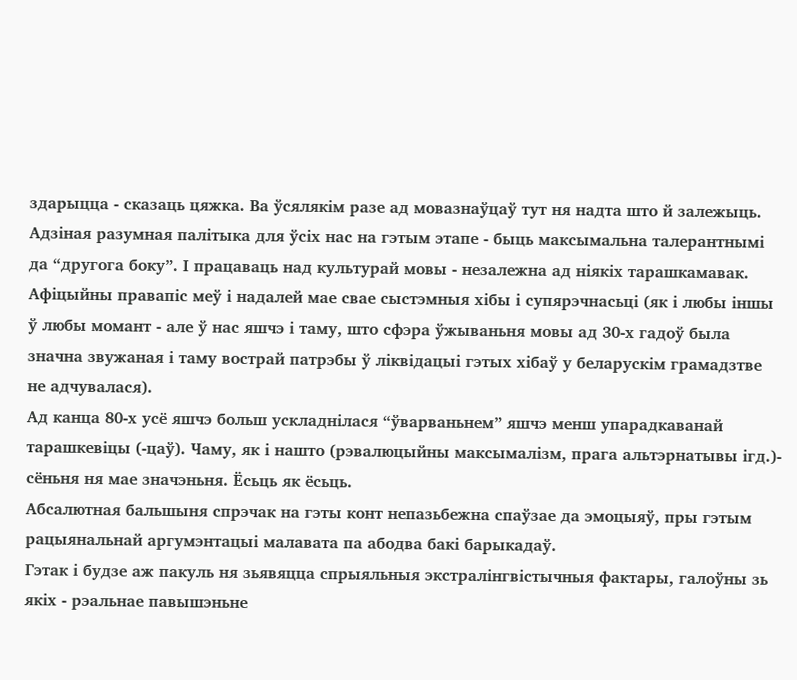здарыцца - сказаць цяжка. Ва ўсялякім разе ад мовазнаўцаў тут ня надта што й залежыць.
Адзіная разумная палітыка для ўсіх нас на гэтым этапе - быць максымальна талерантнымі да “другога боку”. І працаваць над культурай мовы - незалежна ад ніякіх тарашкамавак.
Афіцыйны правапіс меў і надалей мае свае сыстэмныя хібы і супярэчнасьці (як і любы іншы ў любы момант - але ў нас яшчэ і таму, што сфэра ўжываньня мовы ад 30-х гадоў была значна звужаная і таму вострай патрэбы ў ліквідацыі гэтых хібаў у беларускім грамадзтве не адчувалася).
Ад канца 80-х усё яшчэ больш ускладнілася “ўварваньнем” яшчэ менш упарадкаванай тарашкевіцы (-цаў). Чаму, як і нашто (рэвалюцыйны максымалізм, прага альтэрнатывы ігд.)- сёньня ня мае значэньня. Ёсьць як ёсьць.
Абсалютная бальшыня спрэчак на гэты конт непазьбежна спаўзае да эмоцыяў, пры гэтым рацыянальнай аргумэнтацыі малавата па абодва бакі барыкадаў.
Гэтак і будзе аж пакуль ня зьявяцца спрыяльныя экстралінгвістычныя фактары, галоўны зь якіх - рэальнае павышэньне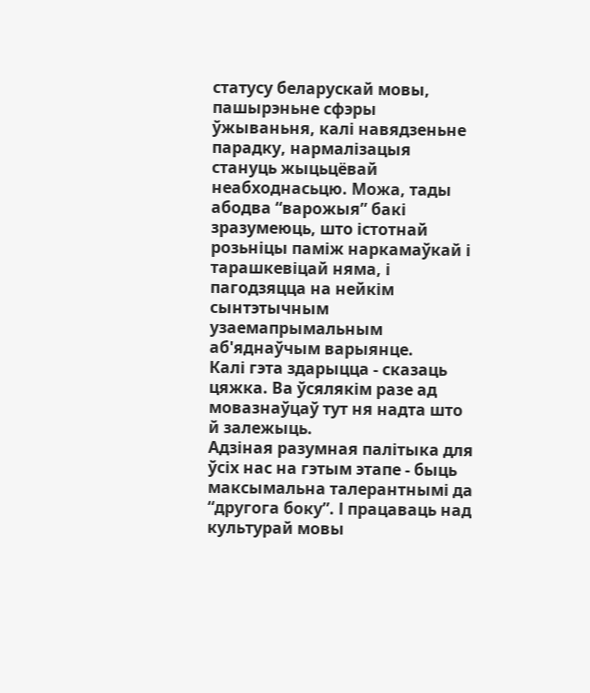статусу беларускай мовы, пашырэньне сфэры ўжываньня, калі навядзеньне парадку, нармалізацыя стануць жыцьцёвай неабходнасьцю. Можа, тады абодва “варожыя” бакі зразумеюць, што істотнай розьніцы паміж наркамаўкай і тарашкевіцай няма, і пагодзяцца на нейкім сынтэтычным узаемапрымальным аб'яднаўчым варыянце.
Калі гэта здарыцца - сказаць цяжка. Ва ўсялякім разе ад мовазнаўцаў тут ня надта што й залежыць.
Адзіная разумная палітыка для ўсіх нас на гэтым этапе - быць максымальна талерантнымі да “другога боку”. І працаваць над культурай мовы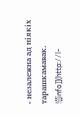- незалежна ад ніякіх тарашкамавак.
![[info]](http://l-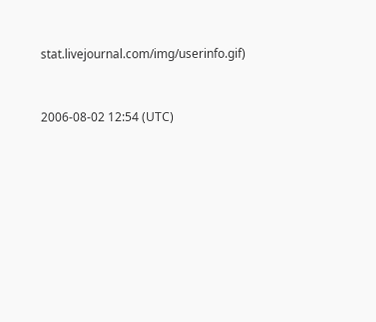stat.livejournal.com/img/userinfo.gif)


2006-08-02 12:54 (UTC)